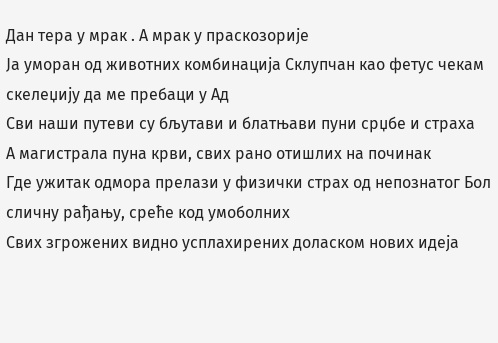Дан тера у мрак . А мрак у праскозорије
Ја уморан од животних комбинација Склупчан као фетус чекам скелеџију да ме пребаци у Ад
Сви наши путеви су бљутави и блатњави пуни срџбе и страха
А магистрала пуна крви, свих рано отишлих на починак
Где ужитак одмора прелази у физички страх од непознатог Бол сличну рађању, среће код умоболних
Свих згрожених видно усплахирених доласком нових идеја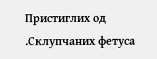Пристиглих од .Склупчаних фетуса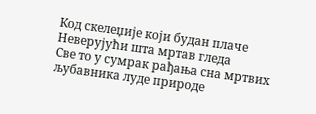Код скелеџије који будан плаче Неверујући шта мртав гледа
Све то у сумрак рађања сна мртвих љубавника луде природе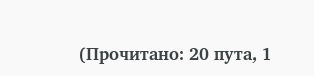(Прочитано: 20 пута, 1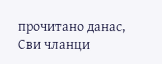прочитано данас, Сви чланци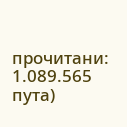прочитани: 1.089.565 пута)